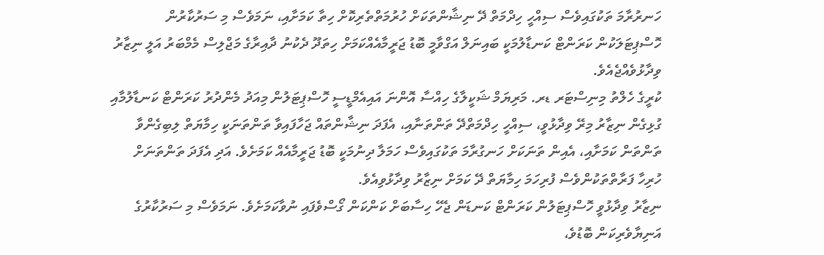ހަނރުރާމަ ތަކުގައިވެސް ސިއްހީ ހިދްމަތް ދޭ ނިޝާންތަކަށް ހުރުމަތްތެރިކޮށް ހިތާ ކަމަށާއި، ނަމަވެސް މި ސަރުކާރުން ހޮސްޕިޓަލަކުން ކަރަންޓް ކަނޑާލުމަކީ ބައިނަލް އަގްވާމީ ބޮޑު ޖަރީމާއެއްކަމަށް ހިތަދޫ ދެކުނު ދާއިރާގެ މަޖްލިސް މެމްބަރު އަލީ ނިޒާރު ވިދާޅުވެއްޖެއެވެ.
ކުރީގެ ހެލްތު މިނިސްޓަރ ޑރ. މަރިޔަމް ޝަކީލާގެ ހިއްސާ އޮންނަ އައިއެމްޑީސީ ހޮސްޕިޓަލުން މިއަދު މެންދުރު ކަރަންޓް ކަނޑާލުމާއި ގުޅިގެން ނިޒާރު މިރޭ ވިދާޅުވީ، ސިއްހީ ހިދްމަތްދޭ ތަންތަނާއި، އެފަދަ ނިޝާންތައް ޖަހާފައިވާ ތަންތަނަކީ ހިމާޔަތް ލިބިގެންވާ ތަންތަން ކަމަށާއި، އެއިން ތަނަކަށް ހަނގުރާމަ ތަކުގައިވެސް ހަމަލާ ދިނުމަކީ ބޮޑު ޖަރީމާއެއް ކަމަށެވެ. އަދި އެފަދަ ތަންތަނަށް ހުރިހާ ފަރާތްތަކުންވެސް ފުރިހަމަ ހިމާޔަތް ދޭ ކަމަށް ނިޒާރު ވިދާޅުވިއެވެ.
ނިޒާރު ވިދާޅުވީ ހޮސްޕިޓަލުން ކަރަންޓް ކަނޑަން ޖެހޭ ހިސާބަށް ކަންކަން ގޯސްވެފައި ނުވާކަމަށެވެ. ނަމަވެސް މި ސަރުކާރުގެ އަނިޔާވެރިކަން ބޮޑުވެ،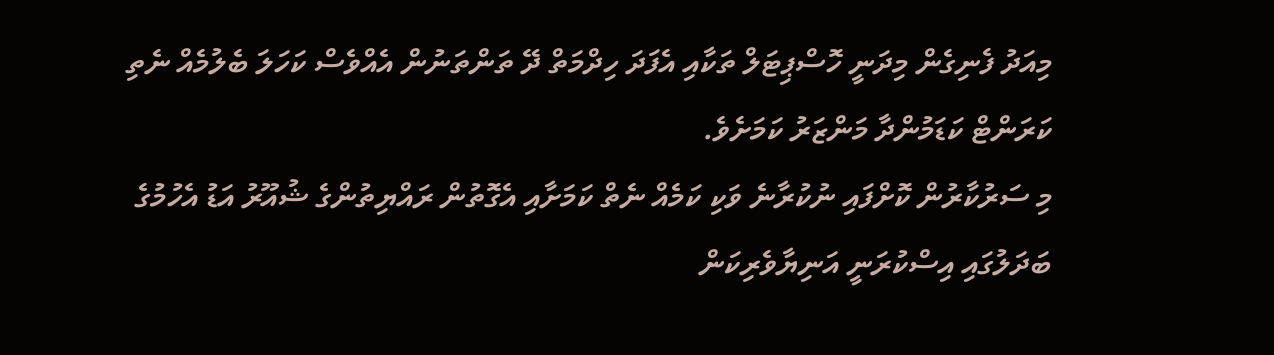މިއަދު ފެނިގެން މިދަނީ ހޮސްޕިޓަލް ތަކާއި އެފަދަ ހިދްމަތް ދޭ ތަންތަނުން އެއްވެސް ކަހަލަ ބެލުމެއް ނެތި ކަރަންޓް ކަޑަމުންދާ މަންޒަރު ކަމަށެވެ.
މި ސަރުކާރުން ކޮށްފައި ނުކުރާނެ ވަކި ކަމެއް ނެތް ކަމަށާއި އެގޮތުން ރައްޔިތުންގެ ޝުއޫރު އަޑު އެހުމުގެ ބަދަލުގައި އިސްކުރަނީ އަނިޔާވެރިކަން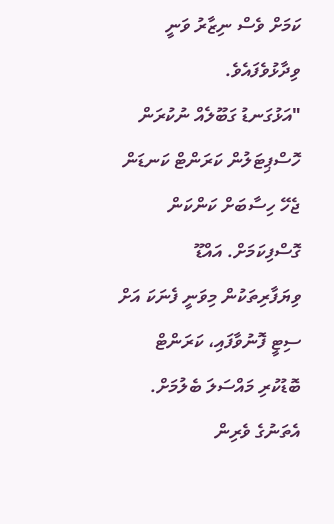ކަމަށް ވެސް ނިޒާރު ވަނީ ވިދާޅުވެފައެވެ.
"އަޅުގަނޑު ގަބޫލެއް ނުކުރަން ހޮސްޕިޓަލުން ކަރަންޓް ކަނޑަން ޖެހޭ ހިސާބަށް ކަންކަން ގޮސްފިކަމަށް. އައްޑޫ ވިޔަފާރިތަކުން މިވަނީ ފެނަކަ އަށް ސިޓީ ފޮނުވާފައި، ކަރަންޓް ބޮޑުކުރި މައްސަލަ ބެލުމަށް. އެތަނުގެ ވެރިން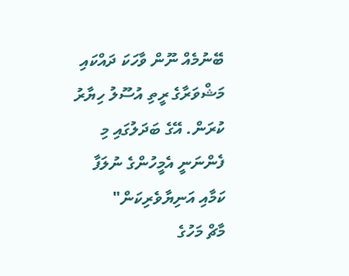ބޭނުމެއް ނޫން ވާހަކަ ދައްކައި މަޝްވަރާގެ ރީތި އުސޫލު ހިޔާރު ކުރަން. އޭގެ ބަދަލުގައި މި ފެންނަނީ އެމީހުންގެ ނުލަފާ ކަމާއި އަނިޔާވެރިކަން"
މާޗް މަހުގެ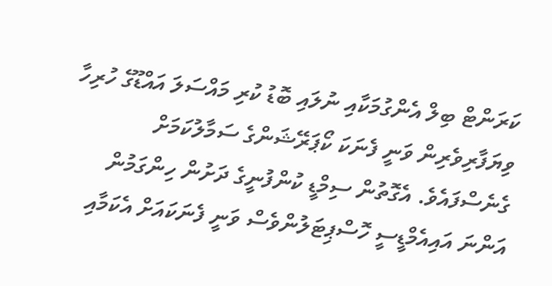ކަރަންޓް ބިލް އެންގުމަކާއި ނުލައި ބޮޑު ކުރި މައްސަލަ އައްޑޫގެ ހުރިހާ ވިޔަފާރިވެރިން ވަނީ ފެނަކަ ކޯޕަރޭޝަންގެ ސަމާލުކަމަށް ގެނެސްފައެވެ. އެގޮތުން ސިމްޑީ ކުންފުނީގެ ދަށުން ހިންގަމުން އަންނަ އައިއެމްޑީސީ ހޮސްޕިޓަލުންވެސް ވަނީ ފެނަކައަށް އެކަމާއި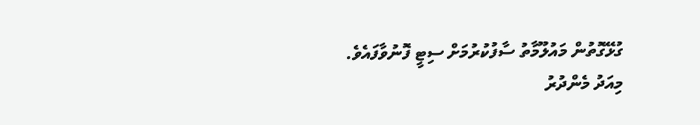ގުޅޭގޮތުން މައުލޫމާތު ސާފުކުރުމަށް ސިޓީ ފޮނުވާފައެވެ.
މިއަދު މެންދުރު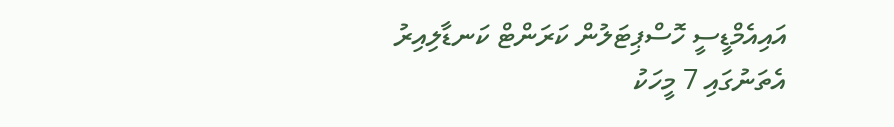އައިއެމްޑީސީ ހޮސްޕިޓަލުން ކަރަންޓް ކަނޑާލިއިރު އެތަނުގައި 7 މީހަކު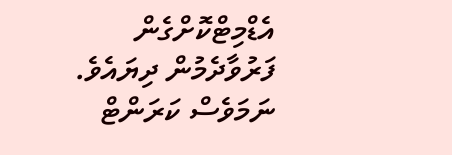އެޑްމިޓްކޮށްގެން ފަރުވާދެމުން ދިޔައެވެ. ނަމަވެސް ކަރަންޓް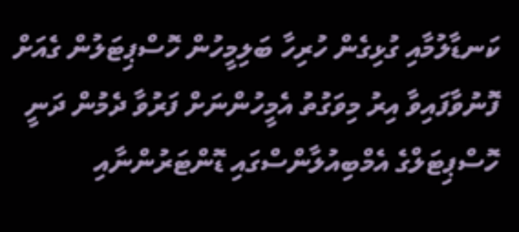ކަނޑާލުމާއި ގުޅިގެން ހުރިހާ ބަލިމީހުން ހޮސްޕިޓަލުން ގެއަށް ފޮނުވާފައިވާ އިރު މިވަގުތު އެމީހުންނަށް ފަރުވާ ދެމުން ދަނީ ހޮސްޕިޓަލްގެ އެމްބިއުލާންސްގައި ޑޮންޓަރުންނާއި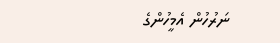ނަރުހުން އެމީހުންގެ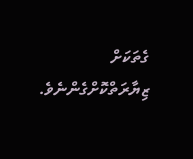ގެތަކަށް ޒިޔާރަތްކޮށްގެންނެވެ.